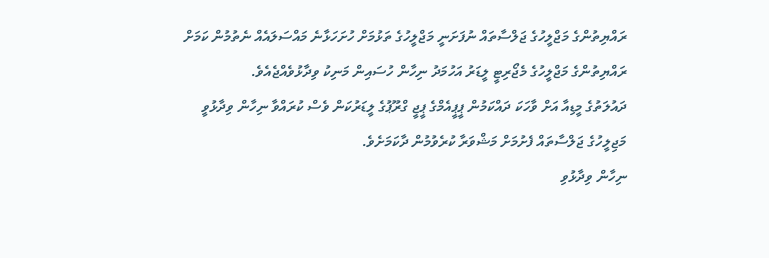ރައްޔިތުންގެ މަޖްލީހުގެ ޖަލްސާތައް ނުފަށަނީ މަޖްލީހުގެ ތަޅުމަށް ހުށަހަޅާނެ މައްސަލައެއް ނެތުމުން ކަމަށް ރައްޔިތުންގެ މަޖްލީހުގެ މެޖޯރިޓީ ލީޑަރު އަހުމަދު ނިހާން ހުސައިން މަނިކު ވިދާޅުވެއްޖެއެވެ.
ދައުލަތުގެ މީޑިއާ އަށް ވާހަކަ ދައްކަމުން ޕީޕީއެމްގެ ޕީޖީ ގްރޫޕުގެ ލީޑަރުކަން ވެސް ކުރައްވާ ނިހާން ވިދާޅުވީ މަޖިލީހުގެ ޖަލްސާތައް ފެށުމަށް މަޝްވަރާ ކުރެވުމުން ދާކަމަށެވެ.
ނިހާން ވިދާޅުވި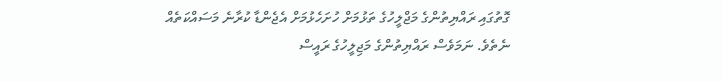ގޮތުގައި ރައްޔިތުންގެ މަޖްލީހުގެ ތަޅުމަށް ހުށަހެޅުމަށް އެޖެންޑާ ކުރާނެ މަސައްކަތެއް ނެތެވެ. ނަމަވެސް ރައްޔިތުންގެ މަޖިލީހުގެ ރައީސް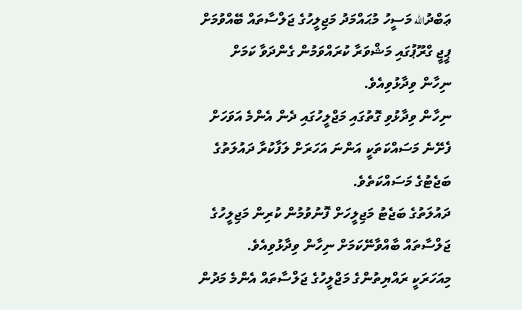ޢަބްދުالله މަސީހު މުޙައްމަދު މަޖިލީހުގެ ޖަލްސާތައް ބޭއްވުމަށް ޕީޖީ ގްރޫޕުގައި މަޝްވަރާ ކުރައްވަމުން ގެންދަވާ ކަމަށް ނިހާން ވިދާޅުވިއެވެ.
ނިހާން ވިދާޅުވި ގޮތުގައި މަޖްލީހުގައި ދެން އެންމެ އަވަހަށް ފެށޭނެ މަސައްކަތަކީ އަންނަ އަހަރަށް ލަފާކުރާ ދައުލަތުގެ ބަޖެޓުގެ މަސައްކަތެވެ.
ދައުލަތުގެ ބަޖެޓު މަޖިލީހަށް ފޮނުވުމުން ކުރިން މަޖިލީހުގެ ޖަލްސާތައް ބާއްވާނޭކަމަށް ނިހާން ވިދާޅުވިއެވެ.
މިއަހަރަކީ ރައްޔިތުންގެ މަޖްލީހުގެ ޖަލްސާތައް އެންމެ މަދުން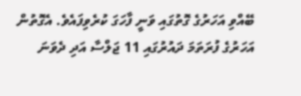ބޭއްވި އަހަރުގެ ގޮތުގައި ވަނީ ފާހަގަ ކުރެވިފައެވެ. އެގޮތުން އަހަރުގެ ފުރަތަމަ ދައުރުގައި 11 ޖަލްސާ އަދި ދެވަނަ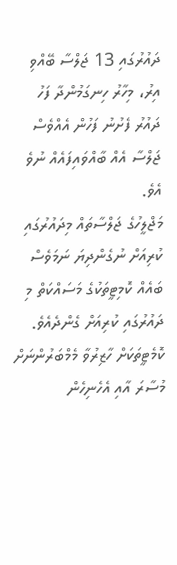ދައުރުގައި 13 ޖަލްސާ ބޭއްވި އިރު، މިހާރު ހިނގަމުންދާ ފަހު ދައުރު ފެށުނު ފަހުން އެއްވެސް ޖަލްސާ އެއް ބާއްވައިފައެއް ނުވެ އެވެ.
މަޖްލީހުގެ ޖަލްސާތައް މިދައުރުގައި ކުރިއަށް ނުގެންދިޔަ ނަމަވެސް ބައެއް ކޮމިޓީތަކުގެ މަސައްކަތް މި ދައުރުގައި ކުރިއަށް ގެންދެއެވެ. ކޮމެޓީތަކަށް ހާޒިރުވާ މެމްބަރުންނަށް މުސާރަ އާއި އެހެނިހެން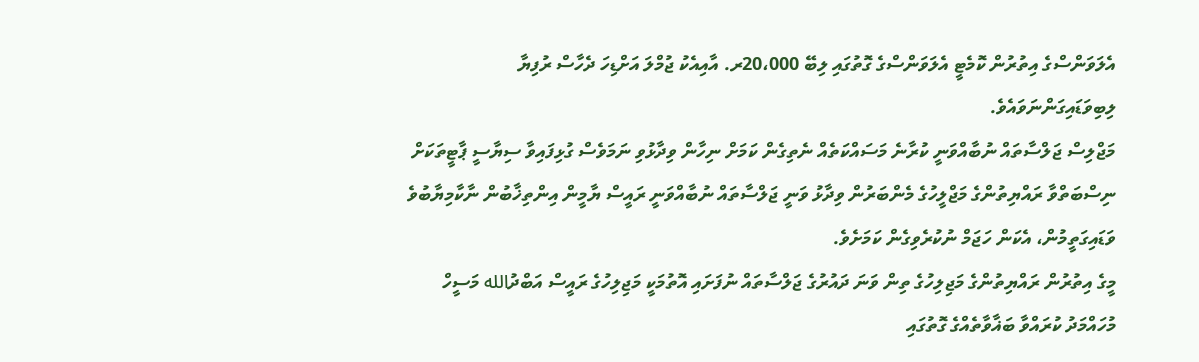އެލަވަންސްގެ އިތުރުން ކޮމެޓީ އެލަވަންސްގެ ގޮތުގައި ލިބޭ 20،000ރ. އާއިއެކު ޖުމްލަ އަށްޑިހަ ދެހާސް ރުފިޔާ ލިބިވަޑައިގަންނަވައެވެ.
މަޖްލިސް ޖަލްސާތައް ނުބާއްވަނީ ކުރާނެ މަސައްކަތެއް ނެތިގެން ކަމަށް ނިހާން ވިދާޅުވި ނަމަވެސް ގުޅިފައިވާ ސިޔާސީ ޕާޓީތަކަށް ނިސްބަތްވާ ރައްޔިތުންގެ މަޖްލީހުގެ މެންބަރުން ވިދާޅު ވަނީ ޖަލްސާތައް ނުބާއްވަނީ ރައީސް ޔާމީން އިންތިޚާބުން ނާކާމިޔާބުވެ ވަޑައިގަތީމުން، އެކަން ހަޖަމް ނުކުރެވިގެން ކަމަށެވެ.
މީގެ އިތުރުން ރައްޔިތުންގެ މަޖިލިހުގެ ތިން ވަނަ ދައުރުގެ ޖަލްސާތައް ނުފަށައި އޮތުމަކީ މަޖިލިހުގެ ރައީސް އަބްދުالله މަސީހް މުހައްމަދު ކުރައްވާ ބަޣާވާތެއްގެ ގޮތުގައި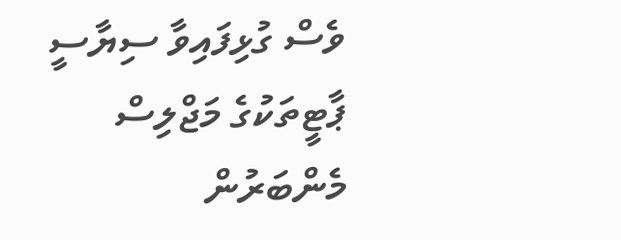ވެސް ގުޅިފައިވާ ސިޔާސީ ޕާޓީތަކުގެ މަޖްލިސް މެންބަރުން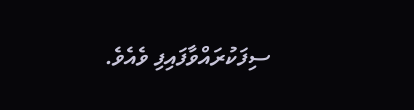ސިފަކުރައްވާފައިފި ވެއެވެ.